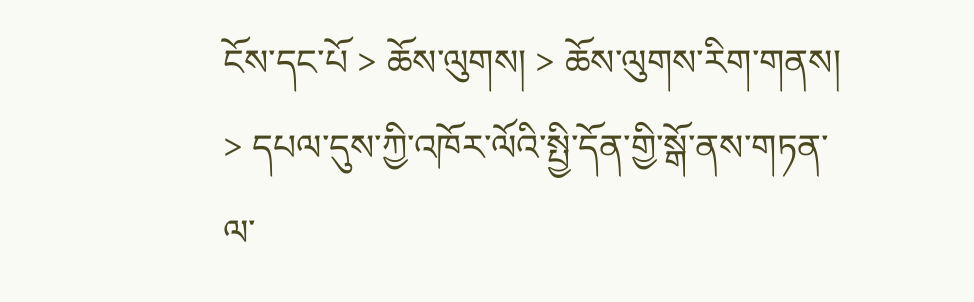ངོས་དང་པོ > ཆོས་ལུགས། > ཆོས་ལུགས་རིག་གནས། > དཔལ་དུས་ཀྱི་འཁོར་ལོའི་སྤྱི་དོན་གྱི་སྒོ་ནས་གཏན་ལ་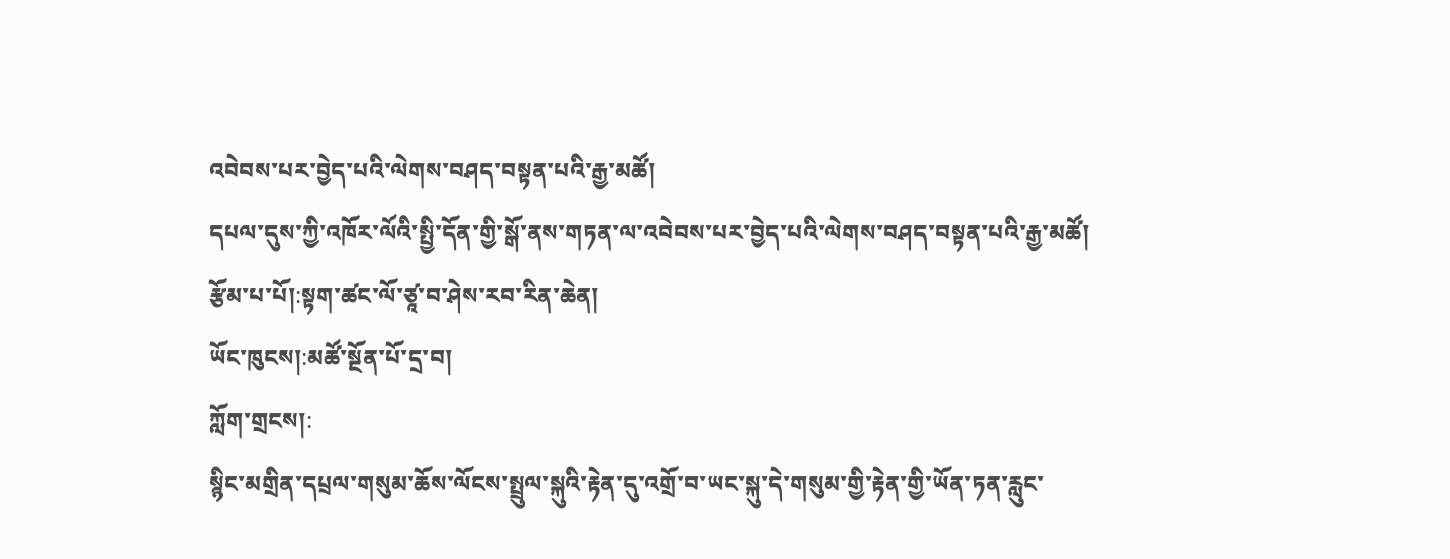འབེབས་པར་བྱེད་པའི་ལེགས་བཤད་བསྟན་པའི་རྒྱ་མཚོ།
དཔལ་དུས་ཀྱི་འཁོར་ལོའི་སྤྱི་དོན་གྱི་སྒོ་ནས་གཏན་ལ་འབེབས་པར་བྱེད་པའི་ལེགས་བཤད་བསྟན་པའི་རྒྱ་མཚོ།
རྩོམ་པ་པོ།:སྟག་ཚང་ལོ་ཙཱ་བ་ཤེས་རབ་རིན་ཆེན།
ཡོང་ཁུངས།:མཚོ་སྔོན་པོ་དྲ་བ།
ཀློག་གྲངས།:
སྙིང་མགྲིན་དཔྲལ་གསུམ་ཆོས་ལོངས་སྤྲུལ་སྐུའི་རྟེན་དུ་འགྲོ་བ་ཡང་སྐུ་དེ་གསུམ་གྱི་རྟེན་གྱི་ཡོན་ཏན་རླུང་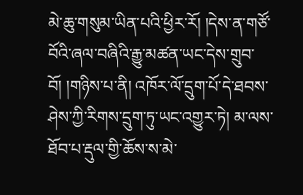མེ་ཆུ་གསུམ་ཡིན་པའི་ཕྱིར་རོ། །དེས་ན་གཙོ་བོའི་ཞལ་བཞིའི་རྒྱུ་མཚན་ཡང་དེས་གྲུབ་བོ། །གཉིས་པ་ནི། འཁོར་ལོ་དྲུག་པོ་དེ་ཐབས་ཤེས་ཀྱི་རིགས་དྲུག་ཏུ་ཡང་འགྱུར་ཏེ། མ་ལས་ཐོབ་པ་རྡུལ་གྱི་ཆོས་ས་མེ་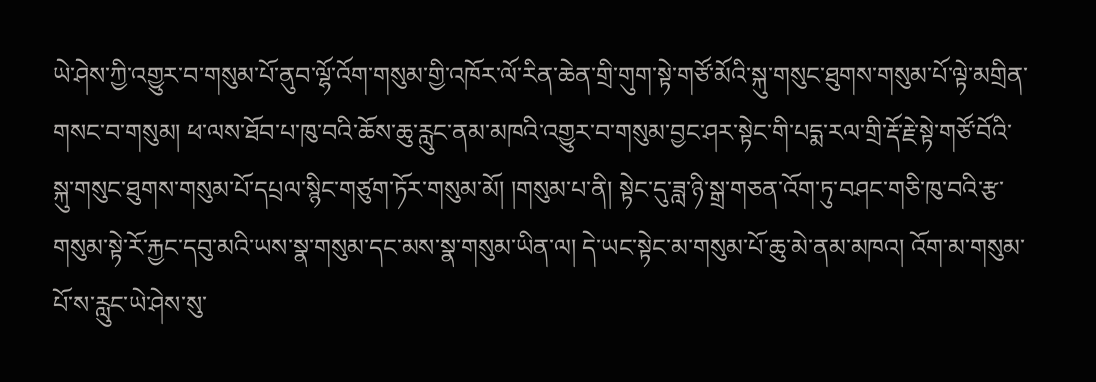ཡེ་ཤེས་ཀྱི་འགྱུར་བ་གསུམ་པོ་ནུབ་ལྷོ་འོག་གསུམ་གྱི་འཁོར་ལོ་རིན་ཆེན་གྲི་གུག་སྟེ་གཙོ་མོའི་སྐུ་གསུང་ཐུགས་གསུམ་པོ་ལྟེ་མགྲིན་གསང་བ་གསུམ། ཕ་ལས་ཐོབ་པ་ཁུ་བའི་ཆོས་ཆུ་རླུང་ནམ་མཁའི་འགྱུར་བ་གསུམ་བྱང་ཤར་སྟེང་གི་པདྨ་རལ་གྲི་རྡོ་རྗེ་སྟེ་གཙོ་བོའི་སྐུ་གསུང་ཐུགས་གསུམ་པོ་དཔྲལ་སྙིང་གཙུག་ཏོར་གསུམ་མོ། །གསུམ་པ་ནི། སྟེང་དུ་ཟླ་ཉི་སྒྲ་གཅན་འོག་ཏུ་བཤང་གཅི་ཁུ་བའི་རྩ་གསུམ་སྟེ་རོ་རྐྱང་དབུ་མའི་ཡས་སྣ་གསུམ་དང་མས་སྣ་གསུམ་ཡིན་ལ། དེ་ཡང་སྟེང་མ་གསུམ་པོ་ཆུ་མེ་ནམ་མཁའ། འོག་མ་གསུམ་པོ་ས་རླུང་ཡེ་ཤེས་སུ་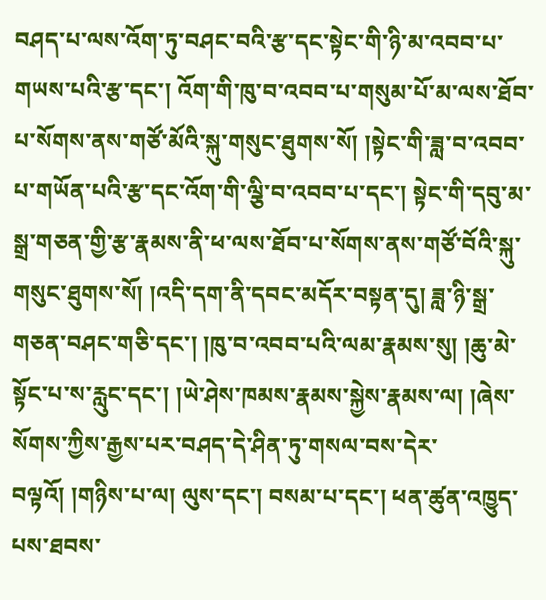བཤད་པ་ལས་འོག་ཏུ་བཤང་བའི་རྩ་དང་སྟེང་གི་ཉི་མ་འབབ་པ་གཡས་པའི་རྩ་དང་། འོག་གི་ཁུ་བ་འབབ་པ་གསུམ་པོ་མ་ལས་ཐོབ་པ་སོགས་ནས་གཙོ་མོའི་སྐུ་གསུང་ཐུགས་སོ། །སྟེང་གི་ཟླ་བ་འབབ་པ་གཡོན་པའི་རྩ་དང་འོག་གི་ལྕི་བ་འབབ་པ་དང་། སྟེང་གི་དབུ་མ་སྒྲ་གཅན་གྱི་རྩ་རྣམས་ནི་ཕ་ལས་ཐོབ་པ་སོགས་ནས་གཙོ་བོའི་སྐུ་གསུང་ཐུགས་སོ། །འདི་དག་ནི་དབང་མདོར་བསྟན་དུ། ཟླ་ཉི་སྒྲ་གཅན་བཤང་གཅི་དང་། །ཁུ་བ་འབབ་པའི་ལམ་རྣམས་སུ། །ཆུ་མེ་སྟོང་པ་ས་རླུང་དང་། །ཡེ་ཤེས་ཁམས་རྣམས་སྐྱེས་རྣམས་ལ། །ཞེས་སོགས་ཀྱིས་རྒྱས་པར་བཤད་དེ་ཤིན་ཏུ་གསལ་བས་དེར་བལྟའོ། །གཉིས་པ་ལ། ལུས་དང་། བསམ་པ་དང་། ཕན་ཚུན་འཁྱུད་པས་ཐབས་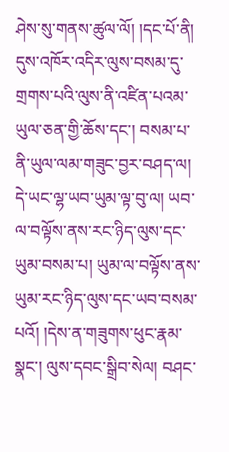ཤེས་སུ་གནས་ཚུལ་ལོ། །དང་པོ་ནི། དུས་འཁོར་འདིར་ལུས་བསམ་དུ་གྲགས་པའི་ལུས་ནི་འཛིན་པའམ་ཡུལ་ཅན་གྱི་ཆོས་དང་། བསམ་པ་ནི་ཡུལ་ལམ་གཟུང་བྱར་བཤད་ལ། དེ་ཡང་ལྷ་ཡབ་ཡུམ་ལྟ་བུ་ལ། ཡབ་ལ་བལྟོས་ནས་རང་ཉིད་ལུས་དང་ཡུམ་བསམ་པ། ཡུམ་ལ་བལྟོས་ནས་ཡུམ་རང་ཉིད་ལུས་དང་ཡབ་བསམ་པའོ། །དེས་ན་གཟུགས་ཕུང་རྣམ་སྣང་། ལུས་དབང་སྒྲིབ་སེལ། བཤང་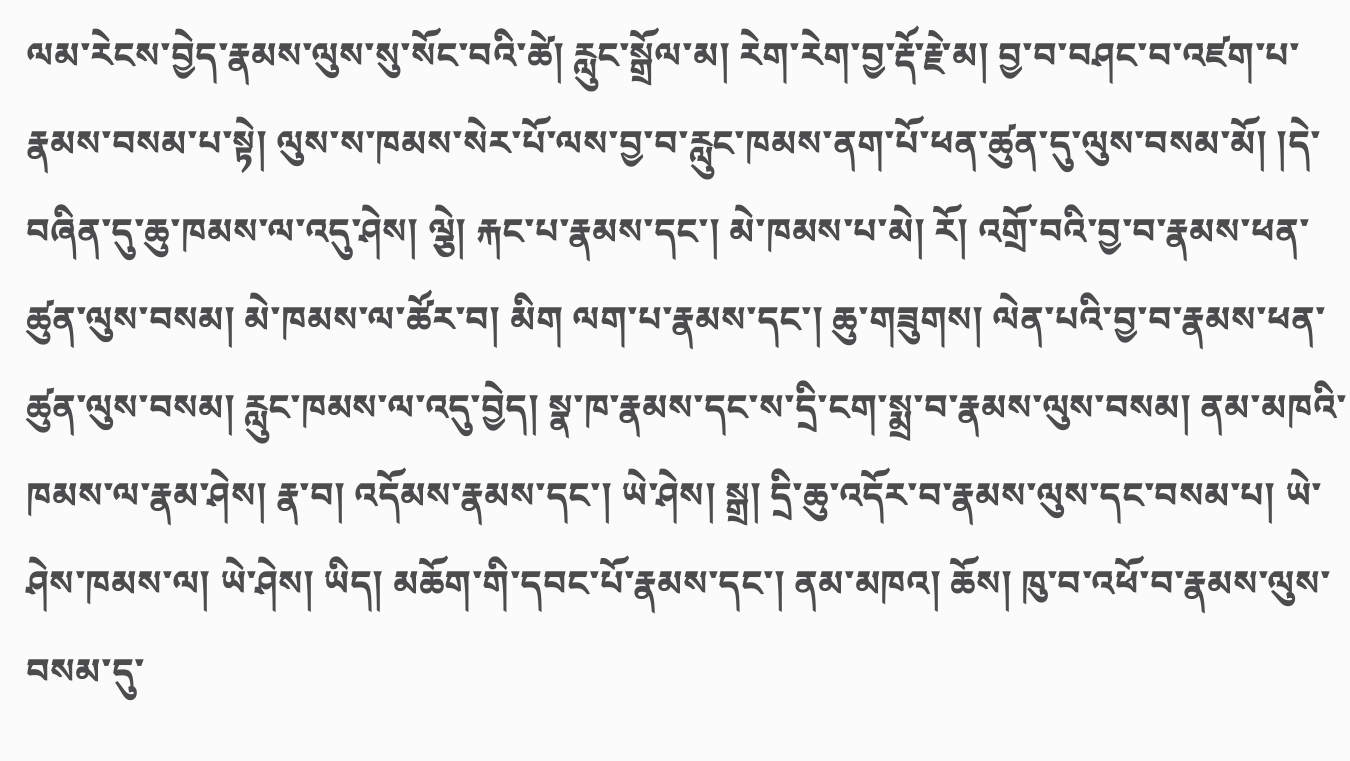ལམ་རེངས་བྱེད་རྣམས་ལུས་སུ་སོང་བའི་ཚེ། རླུང་སྒྲོལ་མ། རེག་རེག་བྱ་རྡོ་རྗེ་མ། བྱ་བ་བཤང་བ་འཛག་པ་རྣམས་བསམ་པ་སྟེ། ལུས་ས་ཁམས་སེར་པོ་ལས་བྱ་བ་རླུང་ཁམས་ནག་པོ་ཕན་ཚུན་དུ་ལུས་བསམ་མོ། །དེ་བཞིན་དུ་ཆུ་ཁམས་ལ་འདུ་ཤེས། ལྕེ། རྐང་པ་རྣམས་དང་། མེ་ཁམས་པ་མེ། རོ། འགྲོ་བའི་བྱ་བ་རྣམས་ཕན་ཚུན་ལུས་བསམ། མེ་ཁམས་ལ་ཚོར་བ། མིག ལག་པ་རྣམས་དང་། ཆུ་གཟུགས། ལེན་པའི་བྱ་བ་རྣམས་ཕན་ཚུན་ལུས་བསམ། རླུང་ཁམས་ལ་འདུ་བྱེད། སྣ་ཁ་རྣམས་དང་ས་དྲི་ངག་སྨྲ་བ་རྣམས་ལུས་བསམ། ནམ་མཁའི་ཁམས་ལ་རྣམ་ཤེས། རྣ་བ། འདོམས་རྣམས་དང་། ཡེ་ཤེས། སྒྲ། དྲི་ཆུ་འདོར་བ་རྣམས་ལུས་དང་བསམ་པ། ཡེ་ཤེས་ཁམས་ལ། ཡེ་ཤེས། ཡིད། མཆོག་གི་དབང་པོ་རྣམས་དང་། ནམ་མཁའ། ཆོས། ཁུ་བ་འཕོ་བ་རྣམས་ལུས་བསམ་དུ་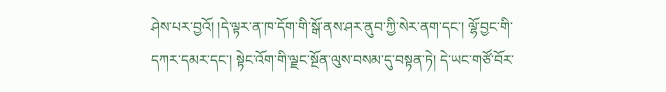ཤེས་པར་བྱའོ། །དེ་ལྟར་ན་ཁ་དོག་གི་སྒོ་ནས་ཤར་ནུབ་ཀྱི་སེར་ནག་དང་། ལྷོ་བྱང་གི་དཀར་དམར་དང་། སྟེང་འོག་གི་ལྗང་སྔོན་ལུས་བསམ་དུ་བསྟན་ཏེ། དེ་ཡང་གཙོ་བོར་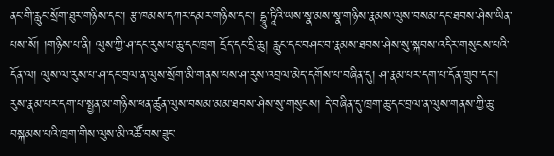ནང་གི་རླུང་སྲོག་ཐུར་གཉིས་དང་། རྩ་ཁམས་དཀར་དམར་གཉིས་དང་། དྷཱུ་ཏཱིའི་ཡས་སྣ་མས་སྣ་གཉིས་རྣམས་ལུས་བསམ་དང་ཐབས་ཤེས་ཡིན་པས་སོ། །གཉིས་པ་ནི། ལུས་ཀྱི་ཤ་དང་རུས་པ་ཆུ་དང་ཁྲག དྲོད་དང་དྲི་ཆུ། རླུང་དང་བཤང་བ་རྣམས་ཐབས་ཤེས་སུ་སྐབས་འདིར་གསུངས་པའི་དོན་ལ། ལུས་ལ་རུས་པ་ཤ་དང་བྲལ་ན་ལུས་སྲོག་མི་གནས་པས་ཤ་རུས་འབྲལ་མེད་དགོས་པ་བཞིན་དུ། ཤ་རྣམ་པར་དག་པ་དོན་གྲུབ་དང་། རུས་རྣམ་པར་དག་པ་སྤྱན་མ་གཉིས་ཕན་ཚུན་ལུས་བསམ་མམ་ཐབས་ཤེས་སུ་གསུངས། དེ་བཞིན་དུ་ཁྲག་ཆུ་དང་བྲལ་ན་ལུས་གནས་ཀྱི་ཆུ་བསྐམས་པའི་ཁྲག་གིས་ལུས་མི་འཚོ་བས་ཟུང་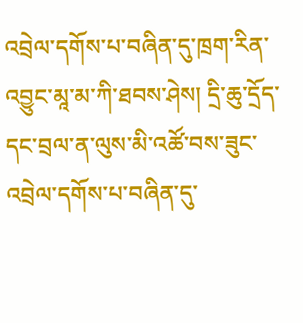འབྲེལ་དགོས་པ་བཞིན་དུ་ཁྲག་རིན་འབྱུང་མཱ་མ་ཀི་ཐབས་ཤེས། དྲི་ཆུ་དྲོད་དང་བྲལ་ན་ལུས་མི་འཚོ་བས་ཟུང་འབྲེལ་དགོས་པ་བཞིན་དུ་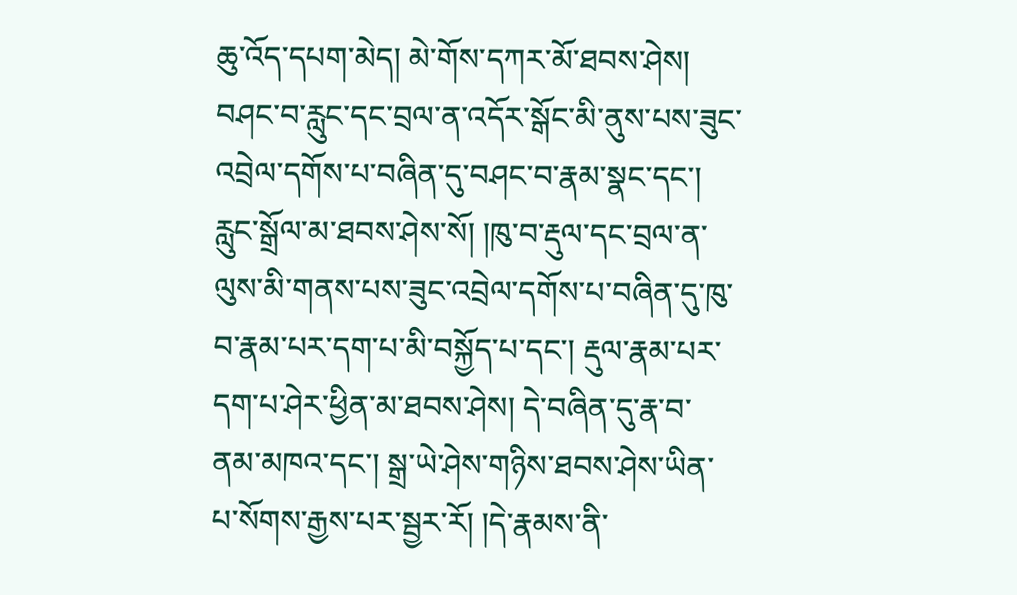ཆུ་འོད་དཔག་མེད། མེ་གོས་དཀར་མོ་ཐབས་ཤེས། བཤང་བ་རླུང་དང་བྲལ་ན་འདོར་སྒོང་མི་ནུས་པས་ཟུང་འབྲེལ་དགོས་པ་བཞིན་དུ་བཤང་བ་རྣམ་སྣང་དང་། རླུང་སྒྲོལ་མ་ཐབས་ཤེས་སོ། །ཁུ་བ་རྡུལ་དང་བྲལ་ན་ལུས་མི་གནས་པས་ཟུང་འབྲེལ་དགོས་པ་བཞིན་དུ་ཁུ་བ་རྣམ་པར་དག་པ་མི་བསྐྱོད་པ་དང་། རྡུལ་རྣམ་པར་དག་པ་ཤེར་ཕྱིན་མ་ཐབས་ཤེས། དེ་བཞིན་དུ་རྣ་བ་ནམ་མཁའ་དང་། སྒྲ་ཡེ་ཤེས་གཉིས་ཐབས་ཤེས་ཡིན་པ་སོགས་རྒྱས་པར་སྦྱར་རོ། །དེ་རྣམས་ནི་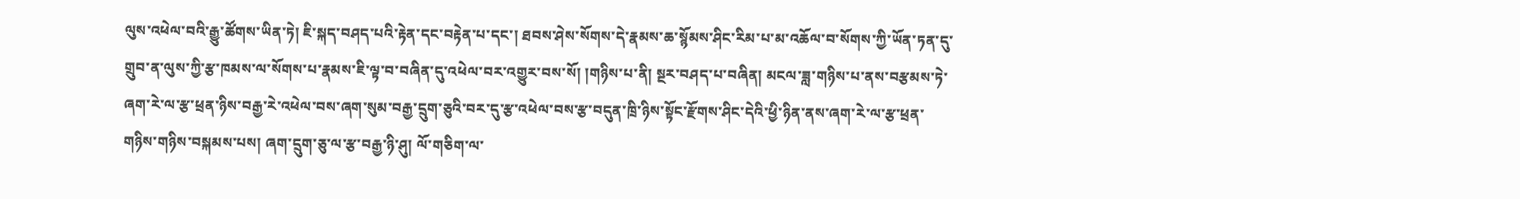ལུས་འཕེལ་བའི་རྒྱུ་ཚོགས་ཡིན་ཏེ། ཇི་སྐད་བཤད་པའི་རྟེན་དང་བརྟེན་པ་དང་། ཐབས་ཤེས་སོགས་དེ་རྣམས་ཆ་སྙོམས་ཤིང་རིམ་པ་མ་འཆོལ་བ་སོགས་ཀྱི་ཡོན་ཏན་དུ་གྲུབ་ན་ལུས་ཀྱི་རྩ་ཁམས་ལ་སོགས་པ་རྣམས་ཇི་ལྟ་བ་བཞིན་དུ་འཕེལ་བར་འགྱུར་བས་སོ། །གཉིས་པ་ནི། སྔར་བཤད་པ་བཞིན། མངལ་ཟླ་གཉིས་པ་ནས་བརྩམས་ཏེ་ཞག་རེ་ལ་རྩ་ཕྲན་ཉིས་བརྒྱ་རེ་འཕེལ་བས་ཞག་སུམ་བརྒྱ་དྲུག་ཅུའི་བར་དུ་རྩ་འཕེལ་བས་རྩ་བདུན་ཁྲི་ཉིས་སྟོང་རྫོགས་ཤིང་དེའི་ཕྱི་ཉིན་ནས་ཞག་རེ་ལ་རྩ་ཕྲན་གཉིས་གཉིས་བསྐམས་པས། ཞག་དྲུག་ཅུ་ལ་རྩ་བརྒྱ་ཉི་ཤུ། ལོ་གཅིག་ལ་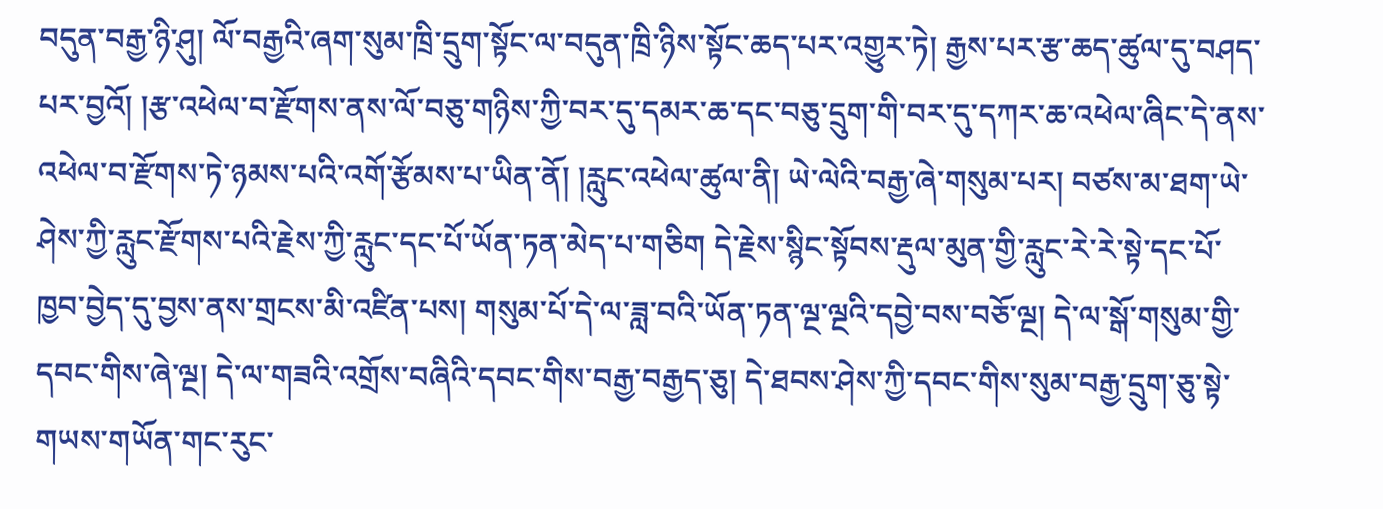བདུན་བརྒྱ་ཉི་ཤུ། ལོ་བརྒྱའི་ཞག་སུམ་ཁྲི་དྲུག་སྟོང་ལ་བདུན་ཁྲི་ཉིས་སྟོང་ཆད་པར་འགྱུར་ཏེ། རྒྱས་པར་རྩ་ཆད་ཚུལ་དུ་བཤད་པར་བྱའོ། །རྩ་འཕེལ་བ་རྫོགས་ནས་ལོ་བཅུ་གཉིས་ཀྱི་བར་དུ་དམར་ཆ་དང་བཅུ་དྲུག་གི་བར་དུ་དཀར་ཆ་འཕེལ་ཞིང་དེ་ནས་འཕེལ་བ་རྫོགས་ཏེ་ཉམས་པའི་འགོ་རྩོམས་པ་ཡིན་ནོ། །རླུང་འཕེལ་ཚུལ་ནི། ཡེ་ལེའི་བརྒྱ་ཞེ་གསུམ་པར། བཙས་མ་ཐག་ཡེ་ཤེས་ཀྱི་རླུང་རྫོགས་པའི་རྗེས་ཀྱི་རླུང་དང་པོ་ཡོན་ཏན་མེད་པ་གཅིག དེ་རྗེས་སྙིང་སྟོབས་རྡུལ་མུན་གྱི་རླུང་རེ་རེ་སྟེ་དང་པོ་ཁྱབ་བྱེད་དུ་བྱས་ནས་གྲངས་མི་འཛིན་པས། གསུམ་པོ་དེ་ལ་ཟླ་བའི་ཡོན་ཏན་ལྔ་ལྔའི་དབྱེ་བས་བཅོ་ལྔ། དེ་ལ་སྒོ་གསུམ་གྱི་དབང་གིས་ཞེ་ལྔ། དེ་ལ་གཟའི་འགྲོས་བཞིའི་དབང་གིས་བརྒྱ་བརྒྱད་ཅུ། དེ་ཐབས་ཤེས་ཀྱི་དབང་གིས་སུམ་བརྒྱ་དྲུག་ཅུ་སྟེ་གཡས་གཡོན་གང་རུང་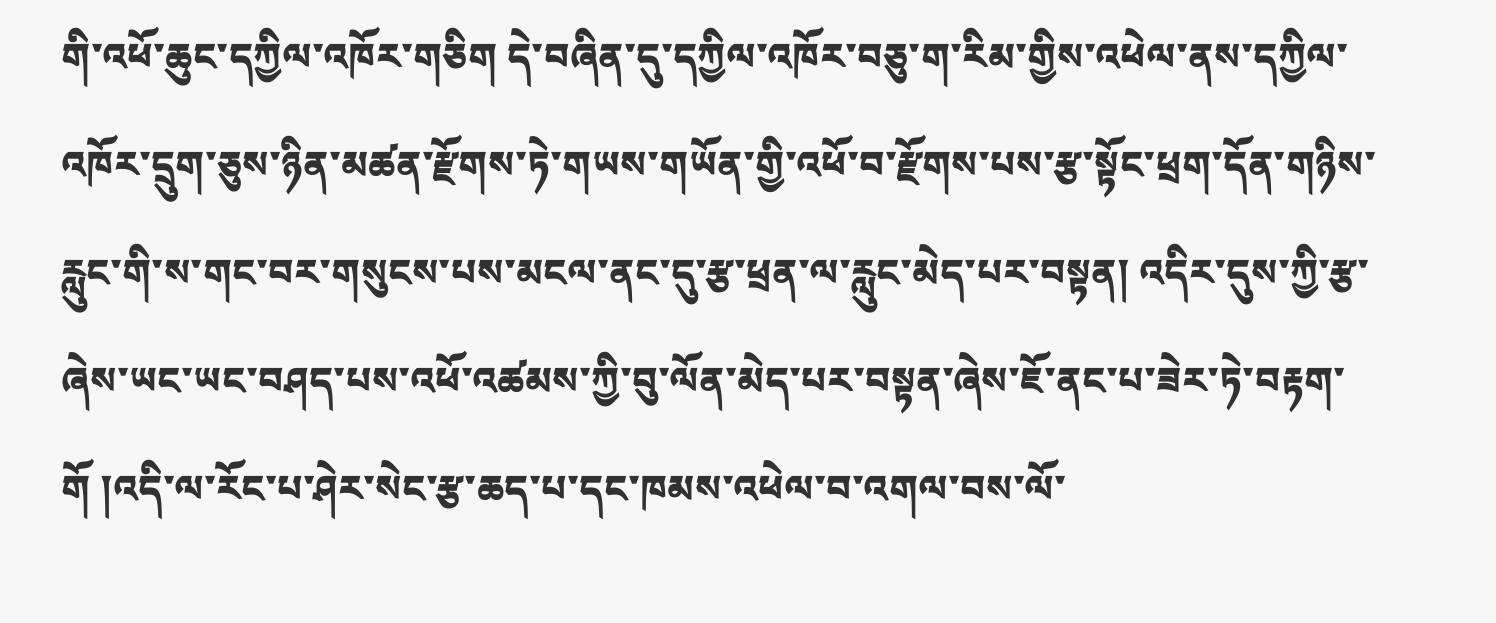གི་འཕོ་ཆུང་དཀྱིལ་འཁོར་གཅིག དེ་བཞིན་དུ་དཀྱིལ་འཁོར་བཅུ་ག་རིམ་གྱིས་འཕེལ་ནས་དཀྱིལ་འཁོར་དྲུག་ཅུས་ཉིན་མཚན་རྫོགས་ཏེ་གཡས་གཡོན་གྱི་འཕོ་བ་རྫོགས་པས་རྩ་སྟོང་ཕྲག་དོན་གཉིས་རླུང་གི་ས་གང་བར་གསུངས་པས་མངལ་ནང་དུ་རྩ་ཕྲན་ལ་རླུང་མེད་པར་བསྟན། འདིར་དུས་ཀྱི་རྩ་ཞེས་ཡང་ཡང་བཤད་པས་འཕོ་འཚམས་ཀྱི་བུ་ལོན་མེད་པར་བསྟན་ཞེས་ཇོ་ནང་པ་ཟེར་ཏེ་བརྟག་གོ །འདི་ལ་རོང་པ་ཤེར་སེང་རྩ་ཆད་པ་དང་ཁམས་འཕེལ་བ་འགལ་བས་ལོ་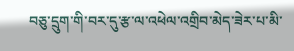བཅུ་དྲུག་གི་བར་དུ་རྩ་ལ་འཕེལ་འགྲིབ་མེད་ཟེར་པ་མི་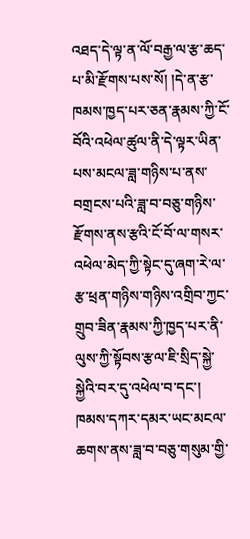འཐད་དེ་ལྟ་ན་ལོ་བརྒྱ་ལ་རྩ་ཆད་པ་མི་རྫོགས་པས་སོ། །དེ་ན་རྩ་ཁམས་ཁྱད་པར་ཅན་རྣམས་ཀྱི་ངོ་བོའི་འཕེལ་ཚུལ་ནི་དེ་ལྟར་ཡིན་པས་མངལ་ཟླ་གཉིས་པ་ནས་བགྲངས་པའི་ཟླ་བ་བཅུ་གཉིས་རྫོགས་ནས་རྩའི་ངོ་བོ་ལ་གསར་འཕེལ་མེད་ཀྱི་སྟེང་དུ་ཞག་རེ་ལ་རྩ་ཕྲན་གཉིས་གཉིས་འགྲིབ་ཀྱང་གྲུབ་ཟིན་རྣམས་ཀྱི་ཁྱད་པར་ནི་ལུས་ཀྱི་སྟོབས་རྩལ་ཇི་སྲིད་སྐྱེ་སྐྱེའི་བར་དུ་འཕེལ་བ་དང་། ཁམས་དཀར་དམར་ཡང་མངལ་ཆགས་ནས་ཟླ་བ་བཅུ་གསུམ་གྱི་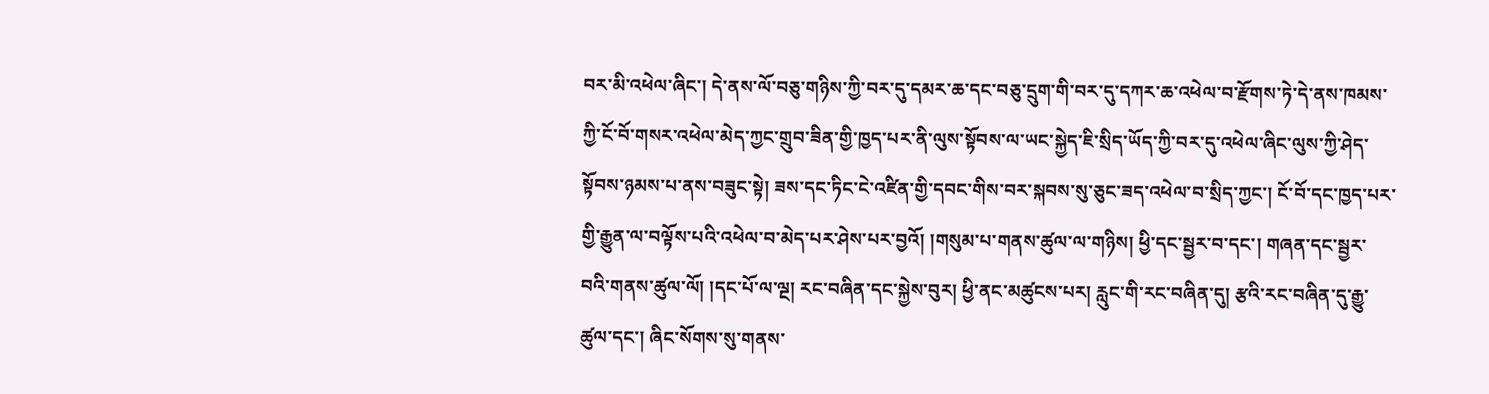བར་མི་འཕེལ་ཞིང་། དེ་ནས་ལོ་བཅུ་གཉིས་ཀྱི་བར་དུ་དམར་ཆ་དང་བཅུ་དྲུག་གི་བར་དུ་དཀར་ཆ་འཕེལ་བ་རྫོགས་ཏེ་དེ་ནས་ཁམས་ཀྱི་ངོ་བོ་གསར་འཕེལ་མེད་ཀྱང་གྲུབ་ཟིན་གྱི་ཁྱད་པར་ནི་ལུས་སྟོབས་ལ་ཡང་སྐྱེད་ཇི་སྲིད་ཡོད་ཀྱི་བར་དུ་འཕེལ་ཞིང་ལུས་ཀྱི་ཤེད་སྟོབས་ཉམས་པ་ནས་བཟུང་སྟེ། ཟས་དང་ཏིང་ངེ་འཛིན་གྱི་དབང་གིས་བར་སྐབས་སུ་ཅུང་ཟད་འཕེལ་བ་སྲིད་ཀྱང་། ངོ་བོ་དང་ཁྱད་པར་གྱི་རྒྱུན་ལ་བལྟོས་པའི་འཕེལ་བ་མེད་པར་ཤེས་པར་བྱའོ། །གསུམ་པ་གནས་ཚུལ་ལ་གཉིས། ཕྱི་དང་སྦྱར་བ་དང་། གཞན་དང་སྦྱར་བའི་གནས་ཚུལ་ལོ། །དང་པོ་ལ་ལྔ། རང་བཞིན་དང་སྐྱེས་བུར། ཕྱི་ནང་མཚུངས་པར། རླུང་གི་རང་བཞིན་དུ། རྩའི་རང་བཞིན་དུ་རྒྱུ་ཚུལ་དང་། ཞིང་སོགས་སུ་གནས་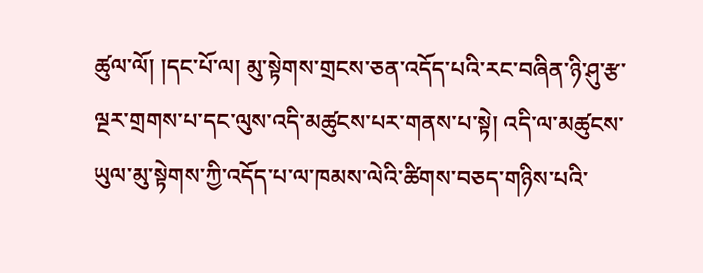ཚུལ་ལོ། །དང་པོ་ལ། མུ་སྟེགས་གྲངས་ཅན་འདོད་པའི་རང་བཞིན་ཉི་ཤུ་རྩ་ལྔར་གྲགས་པ་དང་ལུས་འདི་མཚུངས་པར་གནས་པ་སྟེ། འདི་ལ་མཚུངས་ཡུལ་མུ་སྟེགས་ཀྱི་འདོད་པ་ལ་ཁམས་ལེའི་ཚིགས་བཅད་གཉིས་པའི་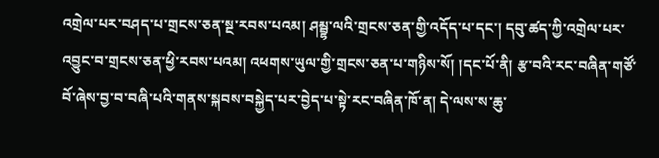འགྲེལ་པར་བཤད་པ་གྲངས་ཅན་སྔ་རབས་པའམ། ཤམྦྷ་ལའི་གྲངས་ཅན་གྱི་འདོད་པ་དང་། དབུ་ཚད་ཀྱི་འགྲེལ་པར་འབྱུང་བ་གྲངས་ཅན་ཕྱི་རབས་པའམ། འཕགས་ཡུལ་གྱི་གྲངས་ཅན་པ་གཉིས་སོ། །དང་པོ་ནི། རྩ་བའི་རང་བཞིན་གཙོ་བོ་ཞེས་བྱ་བ་བཞི་པའི་གནས་སྐབས་བསྐྱེད་པར་བྱེད་པ་སྟེ་རང་བཞིན་ཁོ་ན། དེ་ལས་ས་ཆུ་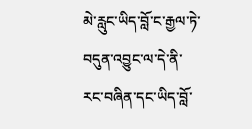མེ་རླུང་ཡིད་བློ་ང་རྒྱལ་ཏེ་བདུན་འབྱུང་ལ་དེ་ནི་རང་བཞིན་དང་ཡིད་བློ་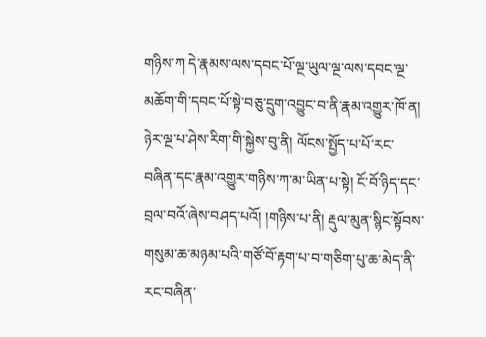གཉིས་ཀ དེ་རྣམས་ལས་དབང་པོ་ལྔ་ཡུལ་ལྔ་ལས་དབང་ལྔ་མཆོག་གི་དབང་པོ་སྟེ་བཅུ་དྲུག་འབྱུང་བ་ནི་རྣམ་འགྱུར་ཁོ་ན། ཉེར་ལྔ་པ་ཤེས་རིག་གི་སྐྱེས་བུ་ནི། ལོངས་སྤྱོད་པ་པོ་རང་བཞིན་དང་རྣམ་འགྱུར་གཉིས་ཀ་མ་ཡིན་པ་སྟེ། ངོ་བོ་ཉིད་དང་བྲལ་བའོ་ཞེས་བཤད་པའོ། །གཉིས་པ་ནི། རྡུལ་མུན་སྙིང་སྟོབས་གསུམ་ཆ་མཉམ་པའི་གཙོ་བོ་རྟག་པ་བ་གཅིག་པུ་ཆ་མེད་ནི་རང་བཞིན་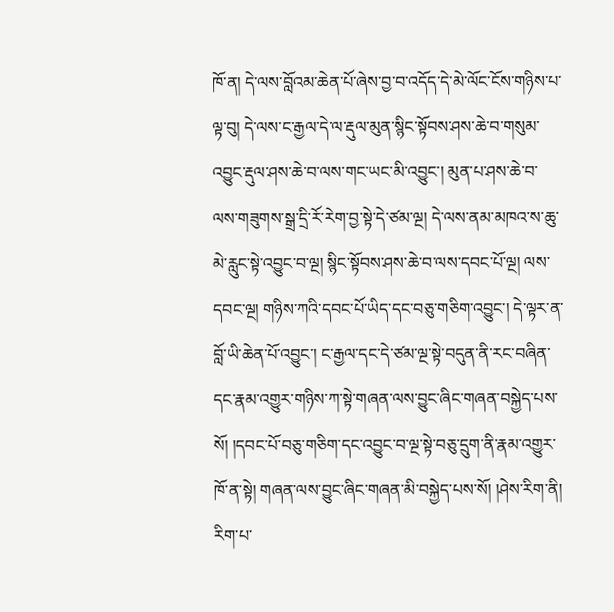ཁོ་ན། དེ་ལས་བློའམ་ཆེན་པོ་ཞེས་བྱ་བ་འདོད་དེ་མེ་ལོང་ངོས་གཉིས་པ་ལྟ་བུ། དེ་ལས་ང་རྒྱལ་དེ་ལ་རྡུལ་མུན་སྙིང་སྟོབས་ཤས་ཆེ་བ་གསུམ་འབྱུང་རྡུལ་ཤས་ཆེ་བ་ལས་གང་ཡང་མི་འབྱུང་། མུན་པ་ཤས་ཆེ་བ་ལས་གཟུགས་སྒྲ་དྲི་རོ་རེག་བྱ་སྟེ་དེ་ཙམ་ལྔ། དེ་ལས་ནམ་མཁའ་ས་ཆུ་མེ་རླུང་སྟེ་འབྱུང་བ་ལྔ། སྙིང་སྟོབས་ཤས་ཆེ་བ་ལས་དབང་པོ་ལྔ། ལས་དབང་ལྔ། གཉིས་ཀའི་དབང་པོ་ཡིད་དང་བཅུ་གཅིག་འབྱུང་། དེ་ལྟར་ན་བློ་ཡི་ཆེན་པོ་འབྱུང་། ང་རྒྱལ་དང་དེ་ཙམ་ལྔ་སྟེ་བདུན་ནི་རང་བཞིན་དང་རྣམ་འགྱུར་གཉིས་ཀ་སྟེ་གཞན་ལས་བྱུང་ཞིང་གཞན་བསྐྱེད་པས་སོ། །དབང་པོ་བཅུ་གཅིག་དང་འབྱུང་བ་ལྔ་སྟེ་བཅུ་དྲུག་ནི་རྣམ་འགྱུར་ཁོ་ན་སྟེ། གཞན་ལས་བྱུང་ཞིང་གཞན་མི་བསྐྱེད་པས་སོ། །ཤེས་རིག་ནི། རིག་པ་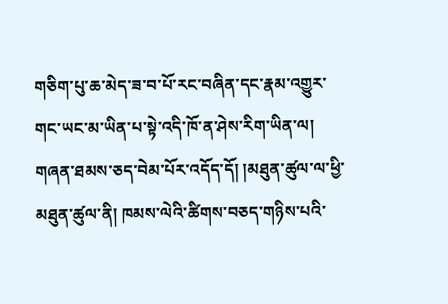གཅིག་པུ་ཆ་མེད་ཟ་བ་པོ་རང་བཞིན་དང་རྣམ་འགྱུར་གང་ཡང་མ་ཡིན་པ་སྟེ་འདི་ཁོ་ན་ཤེས་རིག་ཡིན་ལ། གཞན་ཐམས་ཅད་བེམ་པོར་འདོད་དོ། །མཐུན་ཚུལ་ལ་ཕྱི་མཐུན་ཚུལ་ནི། ཁམས་ལེའི་ཚིགས་བཅད་གཉིས་པའི་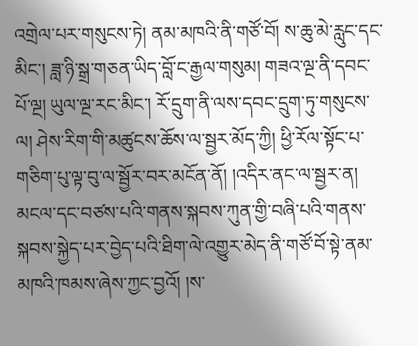འགྲེལ་པར་གསུངས་ཏེ། ནམ་མཁའི་ནི་གཙོ་བོ། ས་ཆུ་མེ་རླུང་དང་མིང་། ཟླ་ཉི་སྒྲ་གཅན་ཡིད་བློ་ང་རྒྱལ་གསུམ། གཟའ་ལྔ་ནི་དབང་པོ་ལྔ། ཡུལ་ལྔ་རང་མིང་། རོ་དྲུག་ནི་ལས་དབང་དྲུག་ཏུ་གསུངས་ལ། ཤེས་རིག་གི་མཚུངས་ཆོས་ལ་སྦྱར་མོད་ཀྱི། ཕྱི་རོལ་སྟོང་པ་གཅིག་པུ་ལྟ་བུ་ལ་སྦྱོར་བར་མངོན་ནོ། །འདིར་ནང་ལ་སྦྱར་ན། མངལ་དང་བཙས་པའི་གནས་སྐབས་ཀུན་གྱི་བཞི་པའི་གནས་སྐབས་སྐྱེད་པར་བྱེད་པའི་ཐིག་ལེ་འགྱུར་མེད་ནི་གཙོ་བོ་སྟེ་ནམ་མཁའི་ཁམས་ཞེས་ཀྱང་བྱའོ། །ས་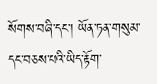སོགས་བཞི་དང་། ཡོན་ཏན་གསུམ་དང་བཅས་པའི་ཡིད་རྟོག་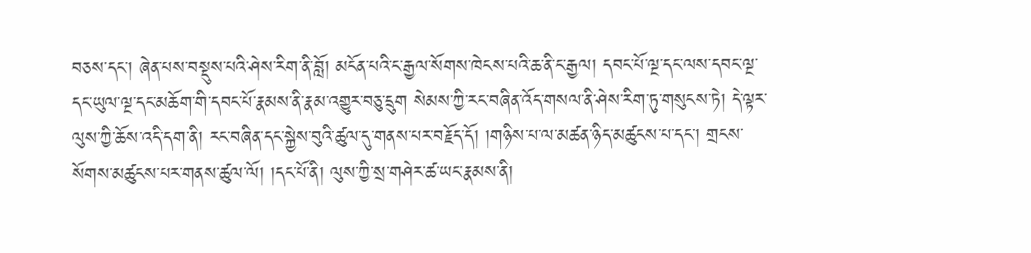བཅས་དང་། ཞེན་པས་བསྡུས་པའི་ཤེས་རིག་ནི་བློ། མངོན་པའི་ང་རྒྱལ་སོགས་ཁེངས་པའི་ཆ་ནི་ང་རྒྱལ། དབང་པོ་ལྔ་དང་ལས་དབང་ལྔ་དང་ཡུལ་ལྔ་དང་མཆོག་གི་དབང་པོ་རྣམས་ནི་རྣམ་འགྱུར་བཅུ་དྲུག སེམས་ཀྱི་རང་བཞིན་འོད་གསལ་ནི་ཤེས་རིག་ཏུ་གསུངས་ཏེ། དེ་ལྟར་ལུས་ཀྱི་ཆོས་འདི་དག་ནི། རང་བཞིན་དང་སྐྱེས་བུའི་ཚུལ་དུ་གནས་པར་བརྗོད་དོ། །གཉིས་པ་ལ་མཚན་ཉིད་མཚུངས་པ་དང་། གྲངས་སོགས་མཚུངས་པར་གནས་ཚུལ་ལོ། །དང་པོ་ནི། ལུས་ཀྱི་སྲ་གཤེར་ཚ་ཡང་རྣམས་ནི།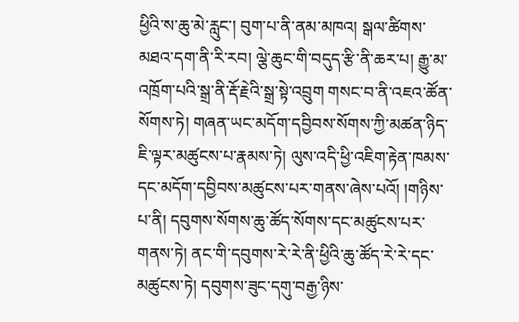ཕྱིའི་ས་ཆུ་མེ་རླུང་། བུག་པ་ནི་ནམ་མཁའ། སྒལ་ཚིགས་མཐའ་དག་ནི་རི་རབ། ལྕེ་ཆུང་གི་བདུད་རྩི་ནི་ཆར་པ། རྒྱུ་མ་འཁྲོག་པའི་སྒྲ་ནི་རྡོ་རྗེའི་སྒྲ་སྟེ་འབྲུག གསང་བ་ནི་འཇའ་ཚོན་སོགས་ཏེ། གཞན་ཡང་མདོག་དབྱིབས་སོགས་ཀྱི་མཚན་ཉིད་ཇི་ལྟར་མཚུངས་པ་རྣམས་ཏེ། ལུས་འདི་ཕྱི་འཇིག་རྟེན་ཁམས་དང་མདོག་དབྱིབས་མཚུངས་པར་གནས་ཞེས་པའོ། །གཉིས་པ་ནི། དབུགས་སོགས་ཆུ་ཚོད་སོགས་དང་མཚུངས་པར་གནས་ཏེ། ནང་གི་དབུགས་རེ་རེ་ནི་ཕྱིའི་ཆུ་ཚོད་རེ་རེ་དང་མཚུངས་ཏེ། དབུགས་ཟུང་དགུ་བརྒྱ་ཉིས་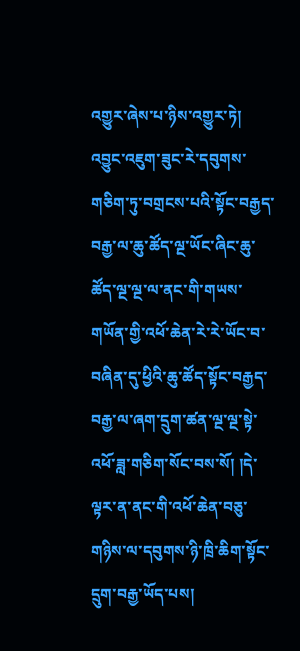འགྱུར་ཞེས་པ་ཉིས་འགྱུར་ཏེ། འབྱུང་འཇུག་ཟུང་རེ་དབུགས་གཅིག་ཏུ་བགྲངས་པའི་སྟོང་བརྒྱད་བརྒྱ་ལ་ཆུ་ཚོད་ལྔ་ཡོང་ཞིང་ཆུ་ཚོད་ལྔ་ལྔ་ལ་ནང་གི་གཡས་གཡོན་གྱི་འཕོ་ཆེན་རེ་རེ་ཡོང་བ་བཞིན་དུ་ཕྱིའི་ཆུ་ཚོད་སྟོང་བརྒྱད་བརྒྱ་ལ་ཞག་དྲུག་ཚན་ལྔ་ལྔ་སྟེ་འཕོ་ཟླ་གཅིག་སོང་བས་སོ། །དེ་ལྟར་ན་ནང་གི་འཕོ་ཆེན་བཅུ་གཉིས་ལ་དབུགས་ཉི་ཁྲི་ཆིག་སྟོང་དྲུག་བརྒྱ་ཡོད་པས།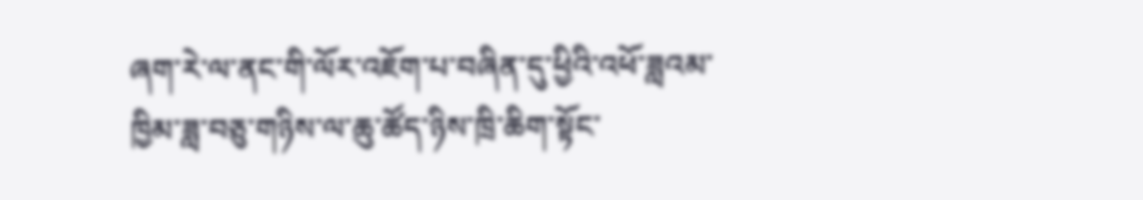ཞག་རེ་ལ་ནང་གི་ལོར་འཇོག་པ་བཞིན་དུ་ཕྱིའི་འཕོ་ཟླའམ་ཁྱིམ་ཟླ་བཅུ་གཉིས་ལ་ཆུ་ཚོད་ཉིས་ཁྲི་ཆིག་སྟོང་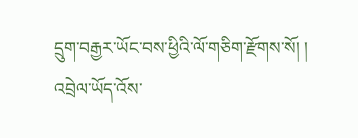དྲུག་བརྒྱར་ཡོང་བས་ཕྱིའི་ལོ་གཅིག་རྫོགས་སོ། །
འབྲེལ་ཡོད་འོས་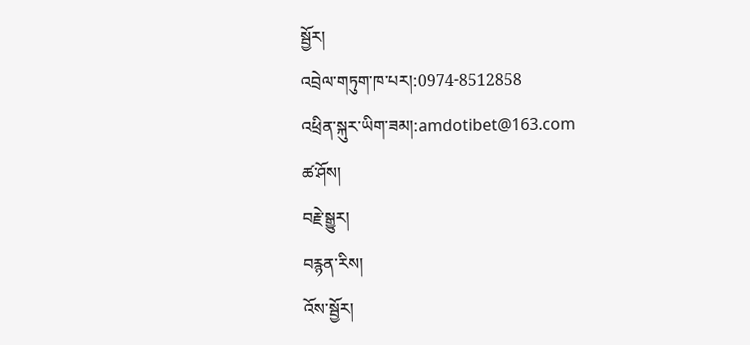སྦྱོར།
འབྲེལ་གཏུག་ཁ་པར།:0974-8512858
འཕྲིན་སྐུར་ཡིག་ཟམ།:amdotibet@163.com
ཚ་ཤོས།
བརྗེ་སྒྱུར།
བརྙན་རིས།
འོས་སྦྱོར།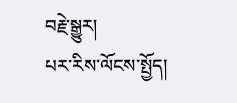བརྗེ་སྒྱུར།
པར་རིས་ལོངས་སྤྱོད།